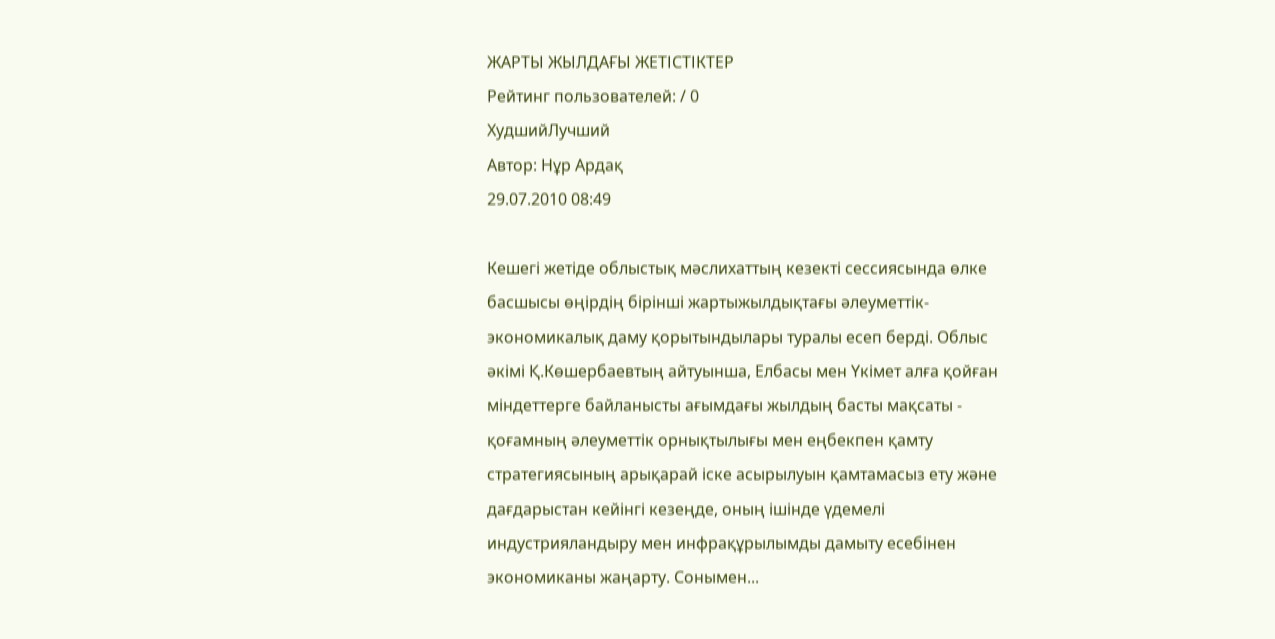ЖАРТЫ ЖЫЛДАҒЫ ЖЕТІСТІКТЕР
Рейтинг пользователей: / 0
ХудшийЛучший
Автор: Нұр Ардақ
29.07.2010 08:49

Кешегі жетіде облыстық мәслихаттың кезекті сессиясында өлке басшысы өңірдің бірінші жартыжылдықтағы әлеуметтік-экономикалық даму қорытындылары туралы есеп берді. Облыс әкімі Қ.Көшербаевтың айтуынша, Елбасы мен Үкімет алға қойған міндеттерге байланысты ағымдағы жылдың басты мақсаты - қоғамның әлеуметтік орнықтылығы мен еңбекпен қамту стратегиясының арықарай іске асырылуын қамтамасыз ету және дағдарыстан кейінгі кезеңде, оның ішінде үдемелі индустрияландыру мен инфрақұрылымды дамыту есебінен экономиканы жаңарту. Сонымен...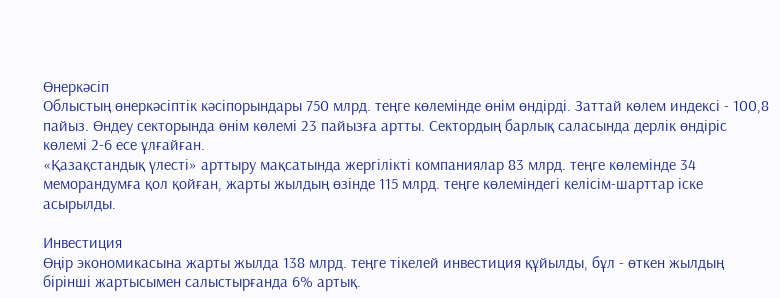Өнеркәсіп
Облыстың өнеркәсіптік кәсіпорындары 750 млрд. теңге көлемінде өнім өндірді. Заттай көлем индексі - 100,8 пайыз. Өндеу секторында өнім көлемі 23 пайызға артты. Сектордың барлық саласында дерлік өндіріс көлемі 2-6 есе ұлғайған.
«Қазақстандық үлесті» арттыру мақсатында жергілікті компаниялар 83 млрд. теңге көлемінде 34 меморандумға қол қойған, жарты жылдың өзінде 115 млрд. теңге көлеміндегі келісім-шарттар іске асырылды.

Инвестиция
Өңір экономикасына жарты жылда 138 млрд. теңге тікелей инвестиция құйылды, бұл - өткен жылдың бірінші жартысымен салыстырғанда 6% артық.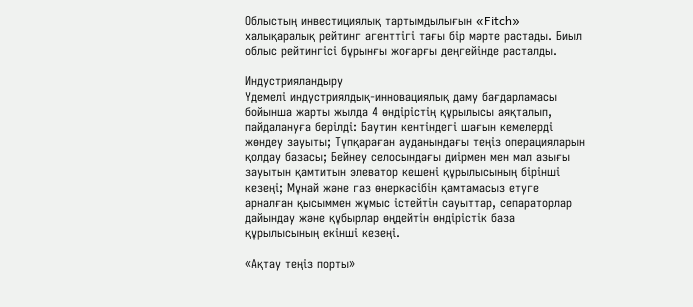Облыстың инвестициялық тартымдылығын «Fitch» халықаралық рейтинг агенттігі тағы бір мәрте растады. Биыл облыс рейтингісі бұрынғы жоғарғы деңгейінде расталды.

Индустрияландыру
Үдемелі индустриялдық-инновациялық даму бағдарламасы бойынша жарты жылда 4 өндірістің құрылысы аяқталып, пайдалануға берілді: Баутин кентіндегі шағын кемелерді жөндеу зауыты; Түпқараған ауданындағы теңіз операцияларын қолдау базасы; Бейнеу селосындағы диірмен мен мал азығы зауытын қамтитын элеватор кешені құрылысының бірінші кезеңі; Мұнай және газ өнеркәсібін қамтамасыз етуге арналған қысыммен жұмыс істейтін сауыттар, сепараторлар дайындау және құбырлар өңдейтін өндірістік база құрылысының екінші кезеңі.

«Ақтау теңіз порты»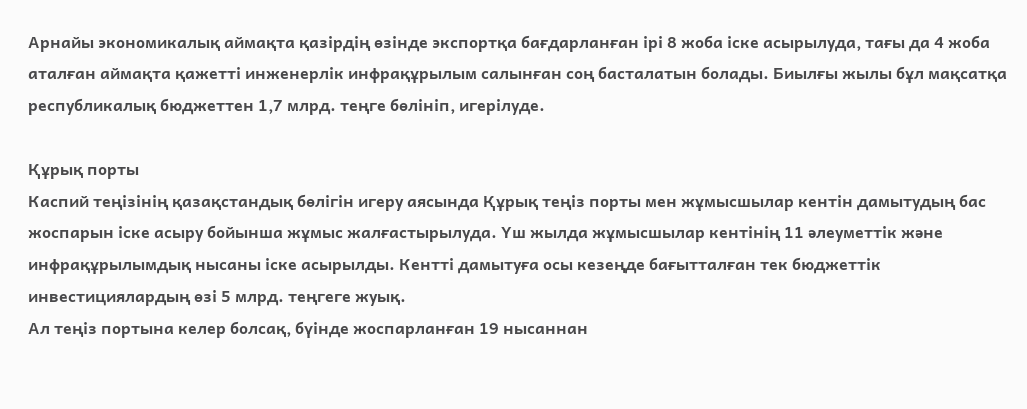Арнайы экономикалық аймақта қазірдің өзінде экспортқа бағдарланған ірі 8 жоба іске асырылуда, тағы да 4 жоба аталған аймақта қажетті инженерлік инфрақұрылым салынған соң басталатын болады. Биылғы жылы бұл мақсатқа республикалық бюджеттен 1,7 млрд. теңге бөлініп, игерілуде.

Құрық порты
Каспий теңізінің қазақстандық бөлігін игеру аясында Құрық теңіз порты мен жұмысшылар кентін дамытудың бас жоспарын іске асыру бойынша жұмыс жалғастырылуда. Үш жылда жұмысшылар кентінің 11 әлеуметтік және инфрақұрылымдық нысаны іске асырылды. Кентті дамытуға осы кезеңде бағытталған тек бюджеттік инвестициялардың өзі 5 млрд. теңгеге жуық.
Ал теңіз портына келер болсақ, бүінде жоспарланған 19 нысаннан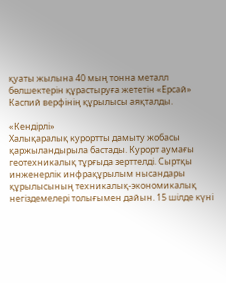қуаты жылына 40 мың тонна металл бөлшектерін құрастыруға жететін «Ерсай» Каспий верфінің құрылысы аяқталды.

«Кендірлі»
Халықаралық курортты дамыту жобасы қаржыландырыла бастады. Курорт аумағы геотехникалық тұрғыда зерттелді. Сыртқы инженерлік инфрақұрылым нысандары құрылысының техникалық-экономикалық негіздемелері толығымен дайын. 15 шілде күні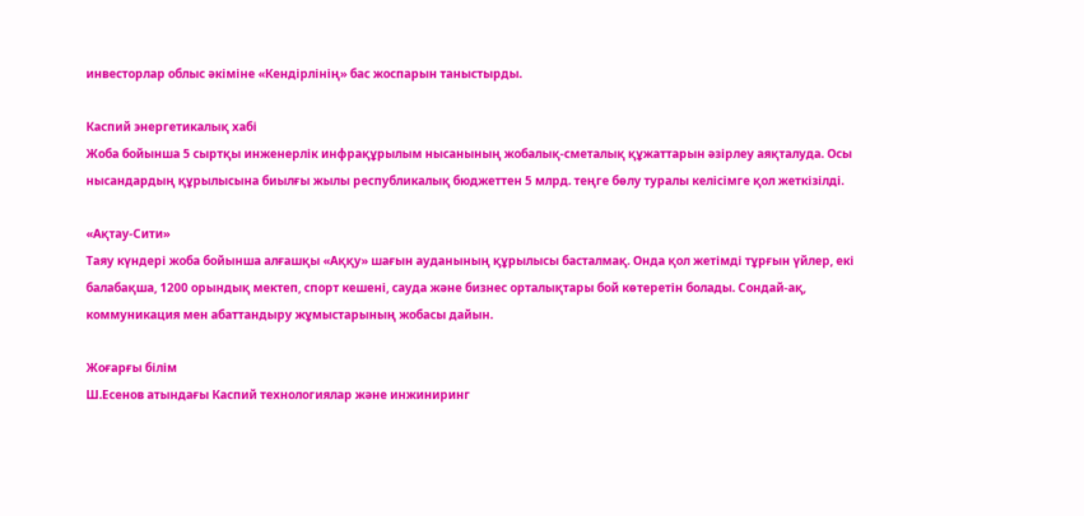инвесторлар облыс әкіміне «Кендірлінің» бас жоспарын таныстырды.

Каспий энергетикалық хабі
Жоба бойынша 5 сыртқы инженерлік инфрақұрылым нысанының жобалық-сметалық құжаттарын әзірлеу аяқталуда. Осы нысандардың құрылысына биылғы жылы республикалық бюджеттен 5 млрд. теңге бөлу туралы келісімге қол жеткізілді.

«Ақтау-Сити»
Таяу күндері жоба бойынша алғашқы «Аққу» шағын ауданының құрылысы басталмақ. Онда қол жетімді тұрғын үйлер, екі балабақша, 1200 орындық мектеп, спорт кешені, сауда және бизнес орталықтары бой көтеретін болады. Сондай-ақ, коммуникация мен абаттандыру жұмыстарының жобасы дайын.

Жоғарғы білім
Ш.Есенов атындағы Каспий технологиялар және инжиниринг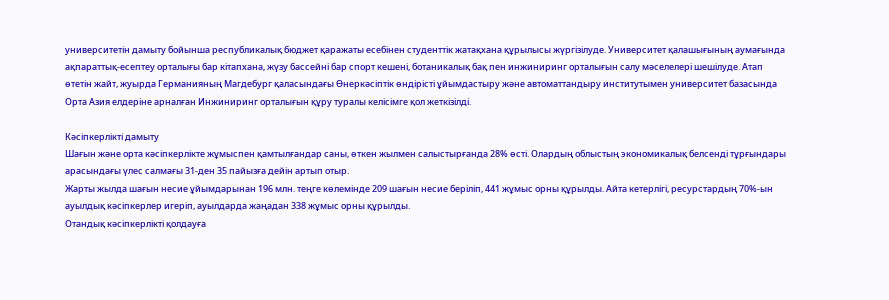университетін дамыту бойынша республикалық бюджет қаражаты есебінен студенттік жатақхана құрылысы жүргізілуде. Университет қалашығының аумағында ақпараттық-есептеу орталығы бар кітапхана, жүзу бассейні бар спорт кешені, ботаникалық бақ пен инжиниринг орталығын салу мәселелері шешілуде. Атап өтетін жайт, жуырда Германияның Магдебург қаласындағы Өнеркәсіптік өндірісті ұйымдастыру және автоматтандыру институтымен университет базасында Орта Азия елдеріне арналған Инжиниринг орталығын құру туралы келісімге қол жеткізілді.

Кәсіпкерлікті дамыту
Шағын және орта кәсіпкерлікте жұмыспен қамтылғандар саны, өткен жылмен салыстырғанда 28% өсті. Олардың облыстың экономикалық белсенді тұрғындары арасындағы үлес салмағы 31-ден 35 пайызға дейін артып отыр.
Жарты жылда шағын несие ұйымдарынан 196 млн. теңге көлемінде 209 шағын несие беріліп, 441 жұмыс орны құрылды. Айта кетерлігі, ресурстардың 70%-ын ауылдық кәсіпкерлер игеріп, ауылдарда жаңадан 338 жұмыс орны құрылды.
Отандық кәсіпкерлікті қолдауға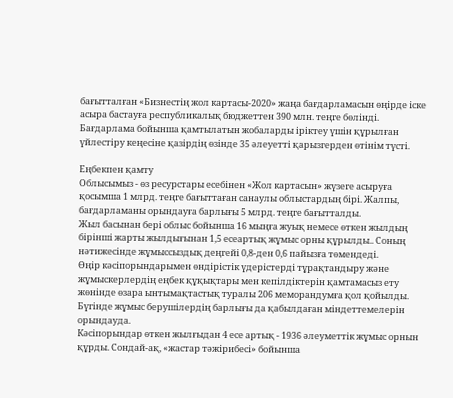бағытталған «Бизнестің жол картасы-2020» жаңа бағдарламасын өңірде іске асыра бастауға республикалық бюджеттен 390 млн. теңге бөлінді. Бағдарлама бойынша қамтылатын жобаларды іріктеу үшін құрылған үйлестіру кеңесіне қазірдің өзінде 35 әлеуетті қарызгерден өтінім түсті.

Еңбекпен қамту
Облысымыз - өз ресурстары есебінен «Жол картасын» жүзеге асыруға қосымша 1 млрд. теңге бағыттаған санаулы облыстардың бірі. Жалпы, бағдарламаны орындауға барлығы 5 млрд. теңге бағытталды.
Жыл басынан бері облыс бойынша 16 мыңға жуық немесе өткен жылдың бірінші жарты жылдығынан 1,5 есеартық жұмыс орны құрылды.. Соның нәтижесінде жұмыссыздық деңгейі 0,8-ден 0,6 пайызға төмендеді.
Өңір кәсіпорындарымен өндірістік үдерістерді тұрақтандыру және жұмыскерлердің еңбек құқықтары мен кепілдіктерін қамтамасыз ету жөнінде өзара ынтымақтастық туралы 206 меморандумға қол қойылды. Бүгінде жұмыс берушілердің барлығы да қабылдаған міндеттемелерін орындауда.
Кәсіпорындар өткен жылғыдан 4 есе артық - 1936 әлеуметтік жұмыс орнын құрды. Сондай-ақ, «жастар тәжірибесі» бойынша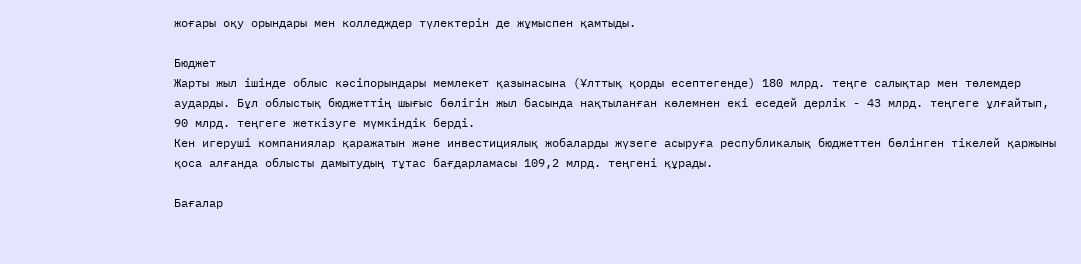жоғары оқу орындары мен колледждер түлектерін де жұмыспен қамтыды.

Бюджет
Жарты жыл ішінде облыс кәсіпорындары мемлекет қазынасына (Ұлттық қорды есептегенде) 180 млрд. теңге салықтар мен төлемдер аударды. Бұл облыстық бюджеттің шығыс бөлігін жыл басында нақтыланған көлемнен екі еседей дерлік - 43 млрд. теңгеге ұлғайтып, 90 млрд. теңгеге жеткізуге мүмкіндік берді.
Кен игеруші компаниялар қаражатын және инвестициялық жобаларды жүзеге асыруға республикалық бюджеттен бөлінген тікелей қаржыны қоса алғанда облысты дамытудың тұтас бағдарламасы 109,2 млрд. теңгені құрады.

Бағалар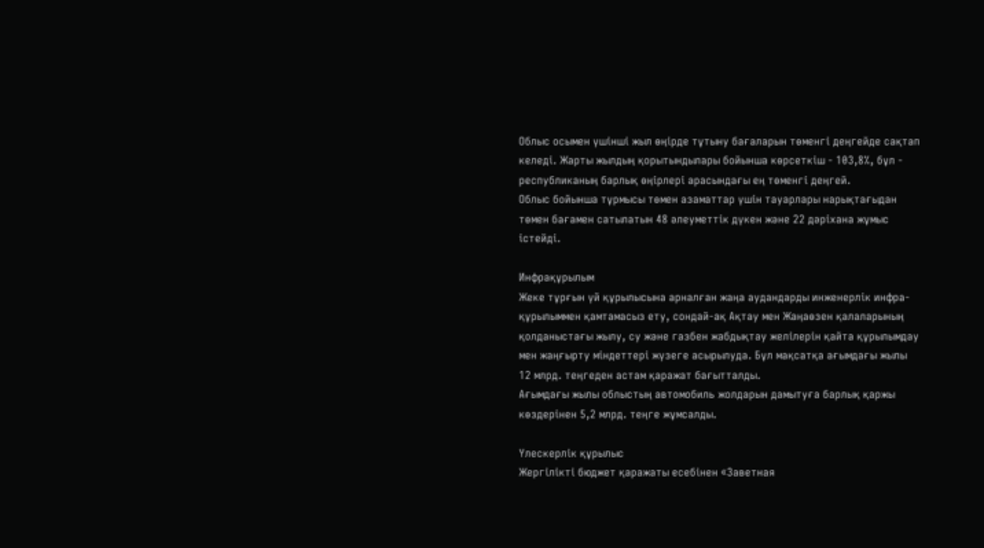Облыс осымен үшінші жыл өңірде тұтыну бағаларын төменгі деңгейде сақтап келеді. Жарты жылдың қорытындылары бойынша көрсеткіш - 103,8%, бұл - республиканың барлық өңірлері арасындағы ең төменгі деңгей.
Облыс бойынша тұрмысы төмен азаматтар үшін тауарлары нарықтағыдан төмен бағамен сатылатын 48 әлеуметтік дүкен және 22 дәріхана жұмыс істейді.

Инфрақұрылым
Жеке тұрғын үй құрылысына арналған жаңа аудандарды инженерлік инфра-құрылыммен қамтамасыз ету, сондай-ақ Ақтау мен Жаңаөзен қалаларының қолданыстағы жылу, су және газбен жабдықтау желілерін қайта құрылымдау мен жаңғырту міндеттері жүзеге асырылуда. Бұл мақсатқа ағымдағы жылы 12 млрд. теңгеден астам қаражат бағытталды.
Ағымдағы жылы облыстың автомобиль жолдарын дамытуға барлық қаржы көздерінен 5,2 млрд. теңге жұмсалды.

Үлескерлік құрылыс
Жергілікті бюджет қаражаты есебінен «Заветная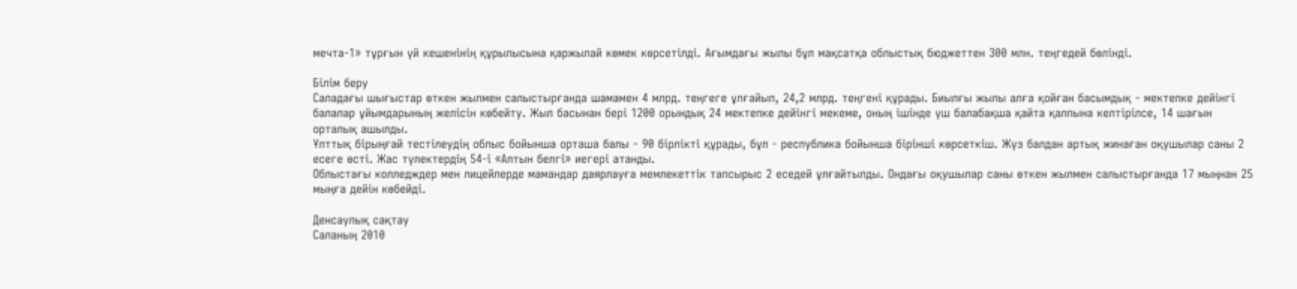мечта-1» тұрғын үй кешенінің құрылысына қаржылай көмек көрсетілді. Ағымдағы жылы бұл мақсатқа облыстық бюджеттен 300 млн. теңгедей бөлінді.

Білім беру
Саладағы шығыстар өткен жылмен салыстырғанда шамамен 4 млрд. теңгеге ұлғайып, 24,2 млрд. теңгені құрады. Биылғы жылы алға қойған басымдық - мектепке дейінгі балалар ұйымдарының желісін көбейту. Жыл басынан бері 1200 орындық 24 мектепке дейінгі мекеме, оның ішінде үш балабақша қайта қалпына келтірілсе, 14 шағын орталық ашылды.
Ұлттық бірыңғай тестілеудің облыс бойынша орташа балы - 90 бірлікті құрады, бұл - республика бойынша бірінші көрсеткіш. Жүз балдан артық жинаған оқушылар саны 2 есеге өсті. Жас түлектердің 54-і «Алтын белгі» иегері атанды.
Облыстағы колледждер мен лицейлерде мамандар даярлауға мемлекеттік тапсырыс 2 еседей ұлғайтылды. Ондағы оқушылар саны өткен жылмен салыстырғанда 17 мыңнан 25 мыңға дейін көбейді.

Денсаулық сақтау
Саланың 2010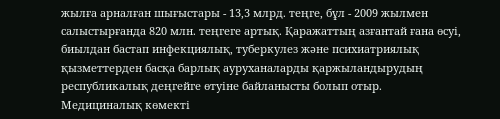жылға арналған шығыстары - 13,3 млрд. теңге, бұл - 2009 жылмен салыстырғанда 820 млн. теңгеге артық. Қаражаттың азғантай ғана өсуі, биылдан бастап инфекциялық, туберкулез және психиатриялық қызметтерден басқа барлық ауруханаларды қаржыландырудың республикалық деңгейге өтуіне байланысты болып отыр.
Медициналық көмекті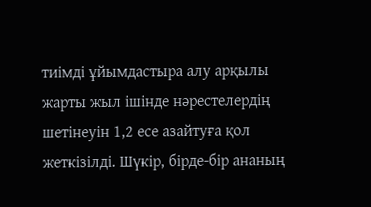тиімді ұйымдастыра алу арқылы жарты жыл ішінде нәрестелердің шетінеуін 1,2 есе азайтуға қол жеткізілді. Шүкір, бірде-бір ананың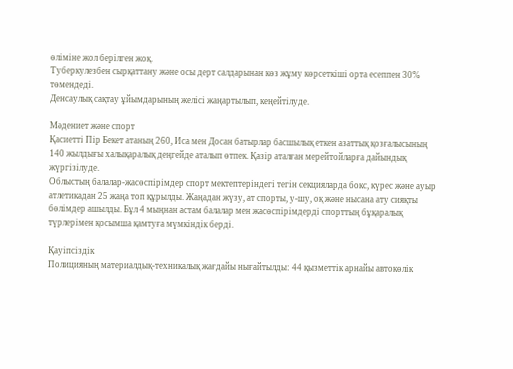өліміне жол берілген жоқ.
Туберкулезбен сырқаттану және осы дерт салдарынан көз жұму көрсеткіші орта есеппен 30% төмендеді.
Денсаулық сақтау ұйымдарының желісі жаңартылып, кеңейтілуде.

Мәдениет және спорт
Қасиетті Пір Бекет атаның 260, Иса мен Досан батырлар басшылық еткен азаттық қозғалысының 140 жылдығы халықаралық деңгейде аталып өтпек. Қазір аталған мерейтойларға дайындық жүргізілуде.
Облыстың балалар-жасөспірімдер спорт мектептеріндегі тегін секцияларда бокс, күрес және ауыр атлетикадан 25 жаңа топ құрылды. Жаңадан жүзу, ат спорты, у-шу, оқ және нысана ату сияқты бөлімдер ашылды. Бұл 4 мыңнан астам балалар мен жасөспірімдерді спорттың бұқаралық түрлерімен қосымша қамтуға мүмкіндік берді.

Қауіпсіздік
Полицияның материалдық-техникалық жағдайы нығайтылды: 44 қызметтік арнайы автокөлік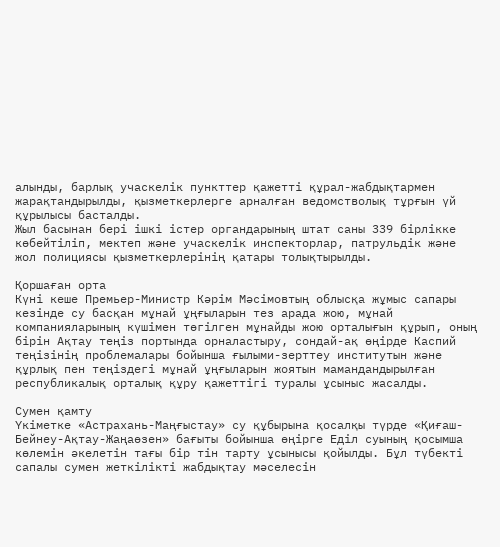алынды, барлық учаскелік пункттер қажетті құрал-жабдықтармен жарақтандырылды, қызметкерлерге арналған ведомстволық тұрғын үй құрылысы басталды.
Жыл басынан бері ішкі істер органдарының штат саны 339 бірлікке көбейтіліп, мектеп және учаскелік инспекторлар, патрульдік және жол полициясы қызметкерлерінің қатары толықтырылды.

Қоршаған орта
Күні кеше Премьер-Министр Кәрім Мәсімовтың облысқа жұмыс сапары кезінде су басқан мұнай ұңғыларын тез арада жою, мұнай компанияларының күшімен төгілген мұнайды жою орталығын құрып, оның бірін Ақтау теңіз портында орналастыру, сондай-ақ өңірде Каспий теңізінің проблемалары бойынша ғылыми-зерттеу институтын және құрлық пен теңіздегі мұнай ұңғыларын жоятын мамандандырылған республикалық орталық құру қажеттігі туралы ұсыныс жасалды.

Сумен қамту
Үкіметке «Астрахань-Маңғыстау» су құбырына қосалқы түрде «Қиғаш-Бейнеу-Ақтау-Жаңаөзен» бағыты бойынша өңірге Еділ суының қосымша көлемін әкелетін тағы бір тін тарту ұсынысы қойылды. Бұл түбекті сапалы сумен жеткілікті жабдықтау мәселесін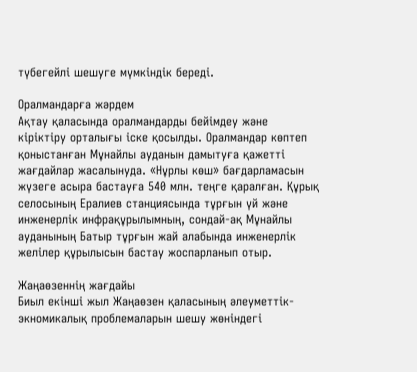түбегейлі шешуге мүмкіндік береді.

Оралмандарға жәрдем
Ақтау қаласында оралмандарды бейімдеу және кіріктіру орталығы іске қосылды. Оралмандар көптеп қоныстанған Мұнайлы ауданын дамытуға қажетті жағдайлар жасалынуда. «Нұрлы көш» бағдарламасын жүзеге асыра бастауға 540 млн. теңге қаралған. Құрық селосының Ералиев станциясында тұрғын үй және инженерлік инфрақұрылымның, сондай-ақ Мұнайлы ауданының Батыр тұрғын жай алабында инженерлік желілер құрылысын бастау жоспарланып отыр.

Жаңаөзеннің жағдайы
Биыл екінші жыл Жаңаөзен қаласының әлеуметтік-экномикалық проблемаларын шешу жөніндегі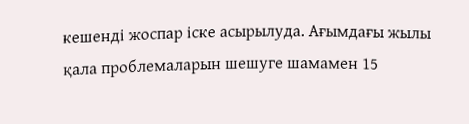кешенді жоспар іске асырылуда. Ағымдағы жылы қала проблемаларын шешуге шамамен 15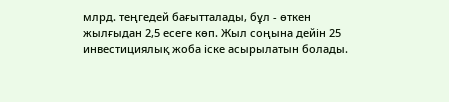млрд. теңгедей бағытталады, бұл - өткен жылғыдан 2,5 есеге көп. Жыл соңына дейін 25 инвестициялық жоба іске асырылатын болады.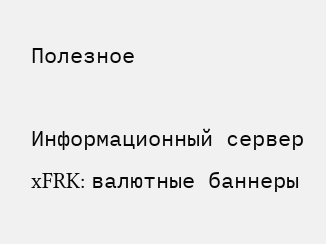Полезное

Информационный сервер xFRK: валютные баннеры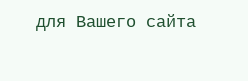для Вашего сайта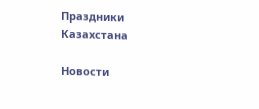Праздники Казахстана

Новости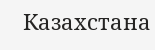Казахстана